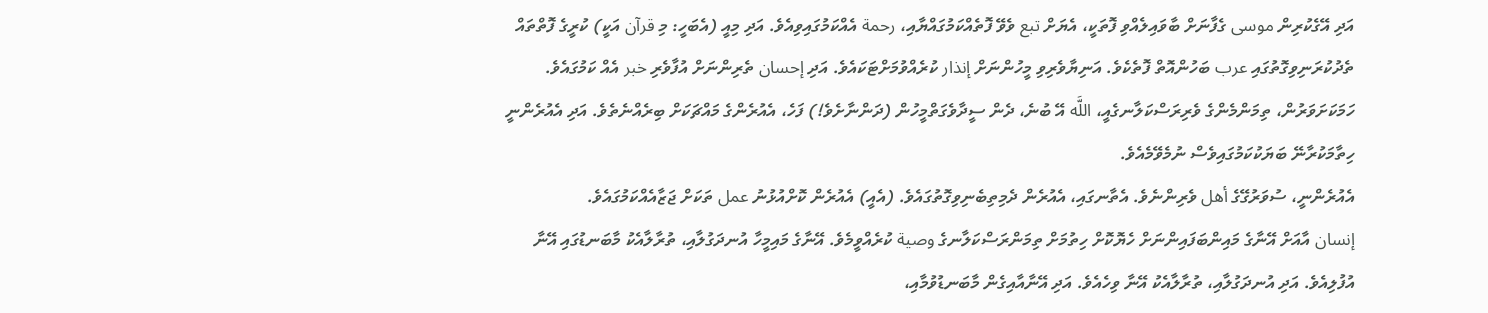އަދި އޭގެކުރިން موسى ގެފާނަށް ބާވައިލެއްވި ފޮތަކީ، އެޔަށް تبع ވެވޭ ފޮތެއްކަމުގައްޔާއި، رحمة އެއްކަމުގައިވިއެވެ. އަދި މިއީ (އެބަހީ: މި قرآن އަކީ) ކުރީގެ ފޮތްތައް ތެދުކުރަނިވިގޮތުގައި عرب ބަހުންއޮތް ފޮތެކެވެ. އަނިޔާވެރިވި މީހުންނަށް إنذار ކުރެއްވުމަށްޓަކައެވެ. އަދި إحسان ތެރިންނަށް އުފާވެރި خبر އެއް ކަމުގައެވެ.
ހަމަކަށަވަރުން، ތިމަންމެންގެ ވެރިރަސްކަލާނގެއީ، اللَّه އޭ ބުނެ، ދެން ސީދާވެގަތްމީހުން (ދަންނާށެވެ!) ފަހެ، އެއުރެންގެ މައްޗަކަށް ބިރެއްނެތެވެ. އަދި އެއުރެންނީ ހިތާމަކުރާނޭ ބަޔަކުކަމުގައިވެސް ނުމެވޭމެއެވެ.
އެއުރެންނީ، ސުވަރުގޭގެ أهل ވެރިންނެވެ. އެތާނގައި، އެއުރެން ދެމިތިބެނިވިގޮތުގައެވެ. (އެއީ) އެއުރެން ކޮށްއުޅުނު عمل ތަކަށް ޖަޒާއެއްކަމުގައެވެ.
إنسان އާއަށް އޭނާގެ މައިންބަފައިންނަށް ހެޔޮކޮށް ހިތުމަށް ތިމަންރަސްކަލާނގެ وصية ކުރެއްވީމެވެ. އޭނާގެ މައިމީހާ އުނދަގުލާއި، ތުރާލާއެކު މާބަނޑުގައި އޭނާ އުފުލިއެވެ. އަދި އުނދަގުލާއި، ތުރާލާއެކު އޭނާ ވިހެއެވެ. އަދި އޭނާއާއިގެން މާބަނޑުވުމާއި،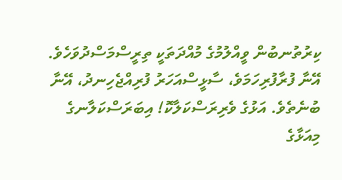ކިރުތުނބުން ވީއްލުމުގެ މުއްދަތަކީ ތިރީސްމަސްދުވަހެވެ. އޭނާ ފުރާފުރިހަމަވެ، ސާޅީސްއަހަރު ފުރިއްޖެހިނދު، އޭނާ ބުނެތެވެ. އަޅުގެ ވެރިރަސްކަލާކޮ! އިބަރަސްކަލާނގެ މިއަޅާގެ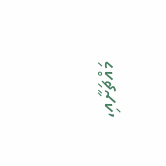މައްޗަށާއި،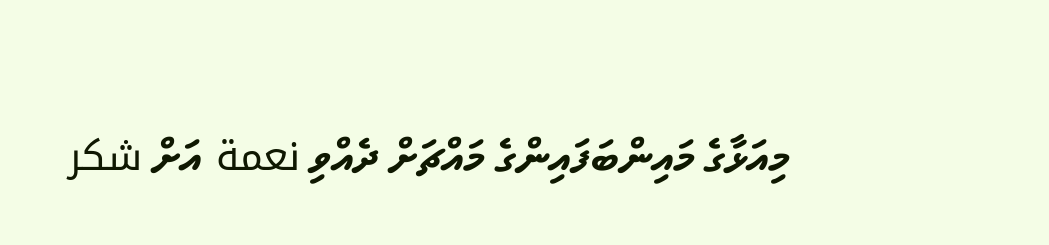މިއަޅާގެ މައިންބަފައިންގެ މައްޗަށް ދެއްވި نعمة އަށް شكر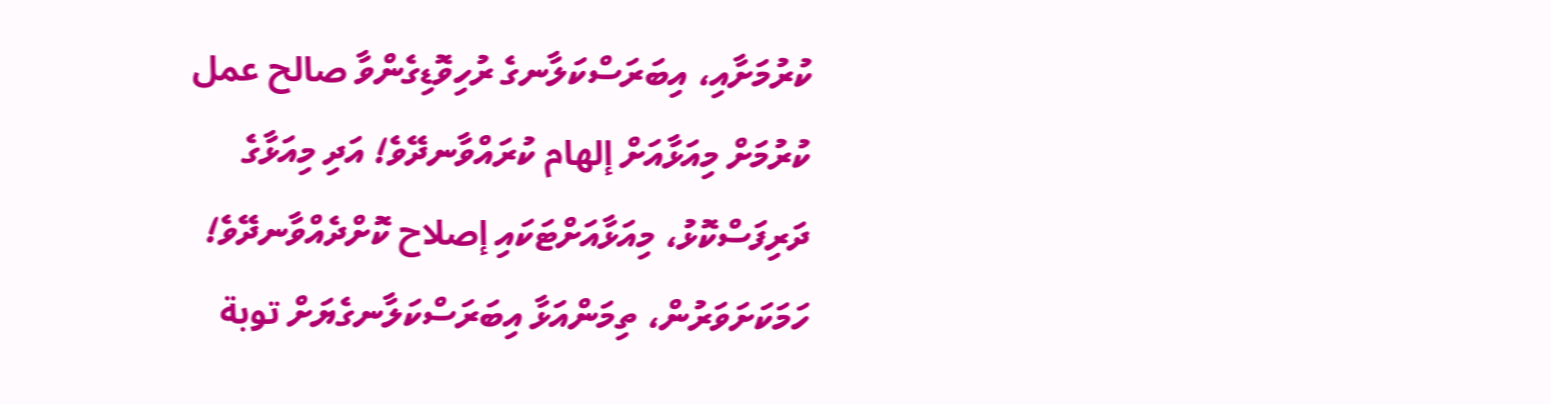ކުރުމަށާއި، އިބަރަސްކަލާނގެ ރުހިވޮޑިގެންވާ صالح عمل ކުރުމަށް މިއަޅާއަށް إلهام ކުރައްވާނދޭވެ! އަދި މިއަޅާގެ ދަރިފަސްކޮޅު، މިއަޅާއަށްޓަކައި إصلاح ކޮށްދެއްވާނދޭވެ! ހަމަކަށަވަރުން، ތިމަންއަޅާ އިބަރަސްކަލާނގެޔަށް توبة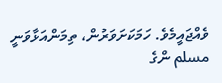ވެއްޖައީމެވެ. ހަމަކަށަވަރުން، ތިމަންއަޅާވަނީ مسلم ންގެ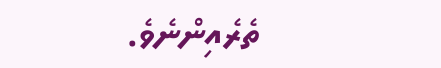ތެރެއިންނެވެ.